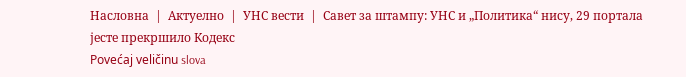Насловна  |  Актуелно  |  УНС вести  |  Савет за штампу: УНС и „Политика“ нису, 29 портала јесте прекршило Кодекс
Povećaj veličinu slova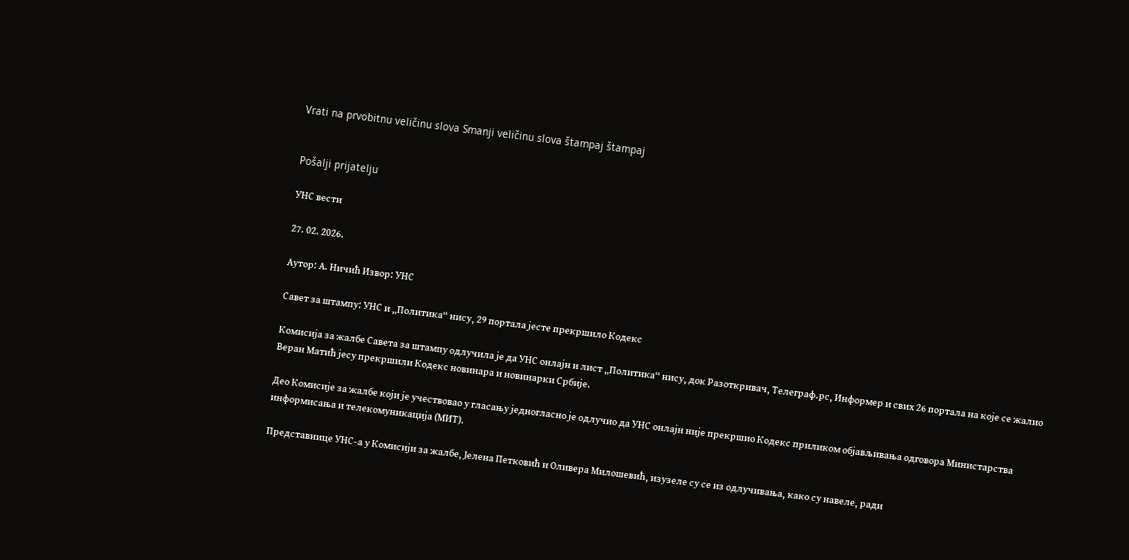Vrati na prvobitnu veličinu slova Smanji veličinu slova štampaj štampaj


Pošalji prijatelju

УНС вести

27. 02. 2026.

Аутор: А. Ничић Извор: УНС

Савет за штампу: УНС и „Политика“ нису, 29 портала јесте прекршило Кодекс

Комисија за жалбе Савета за штампу одлучила је да УНС онлајн и лист „Политика“ нису, док Разоткривач, Телеграф.рс, Информер и свих 26 портала на које се жалио Веран Матић јесу прекршили Кодекс новинара и новинарки Србије.

Део Комисије за жалбе који је учествовао у гласању једногласно је одлучио да УНС онлајн није прекршио Кодекс приликом објављивања одговора Министарства информисања и телекомуникација (МИТ).

Представнице УНС-а у Комисији за жалбе, Јелена Петковић и Оливера Милошевић, изузеле су се из одлучивања, како су навеле, ради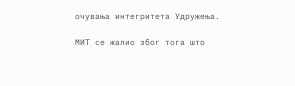очувања интегритета Удружења.

МИТ се жалио због тога што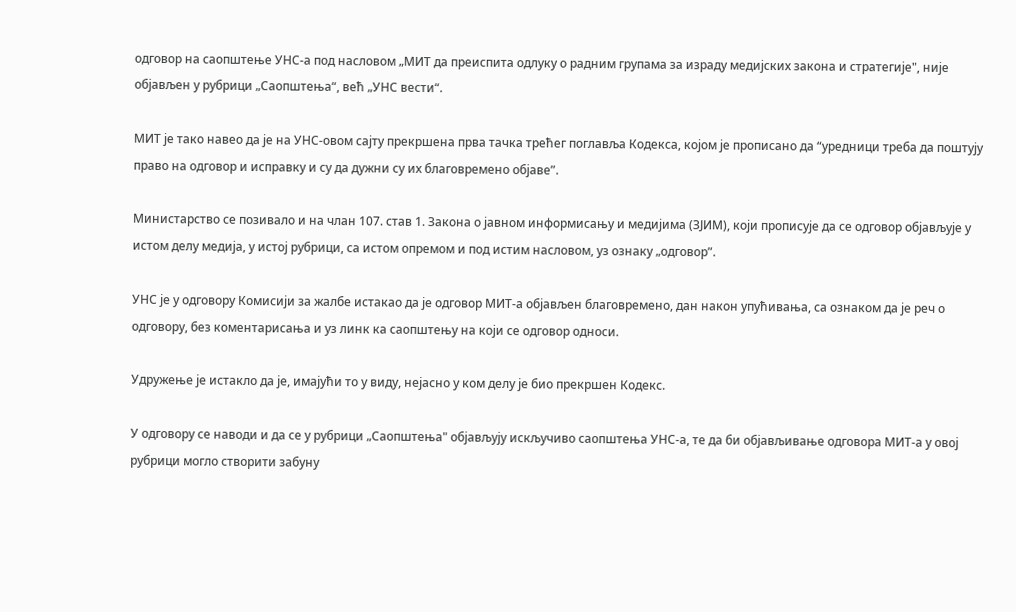одговор на саопштење УНС-а под насловом „МИТ да преиспита одлуку о радним групама за израду медијских закона и стратегије", није објављен у рубрици „Саопштења“, већ „УНС вести“.

МИТ је тако навео да је на УНС-овом сајту прекршена прва тачка трећег поглавља Кодекса, којом је прописано да “уредници треба да поштују право на одговор и исправку и су да дужни су их благовремено објаве”.

Министарство се позивало и на члан 107. став 1. Закона о јавном информисању и медијима (ЗЈИМ), који прописује да се одговор објављује у истом делу медија, у истој рубрици, са истом опремом и под истим насловом, уз ознаку „одговор”.

УНС је у одговору Комисији за жалбе истакао да је одговор МИТ-а објављен благовремено, дан након упућивања, са ознаком да је реч о одговору, без коментарисања и уз линк ка саопштењу на који се одговор односи.

Удружење је истакло да је, имајући то у виду, нејасно у ком делу је био прекршен Кодекс.

У одговору се наводи и да се у рубрици „Саопштења" објављују искључиво саопштења УНС-а, те да би објављивање одговора МИТ-а у овој рубрици могло створити забуну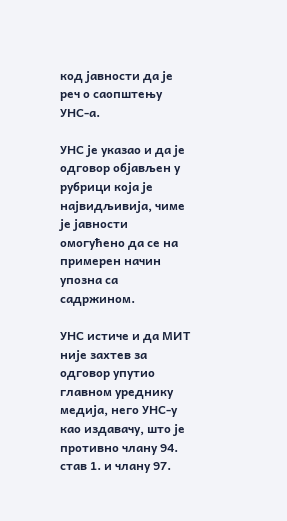код јавности да је реч о саопштењу УНС-а.

УНС је указао и да је одговор објављен у рубрици која је највидљивија, чиме је јавности омогућено да се на примерен начин упозна са садржином.

УНС истиче и да МИТ није захтев за одговор упутио главном уреднику медија, него УНС-у као издавачу, што је противно члану 94. став 1. и члану 97.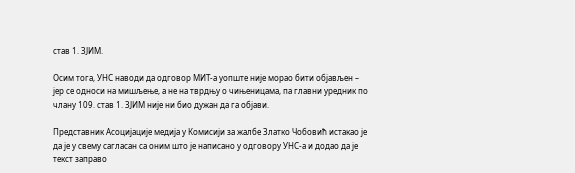став 1. ЗЈИМ.

Осим тога, УНС наводи да одговор МИТ-а уопште није морао бити објављен – јер се односи на мишљење, а не на тврдњу о чињеницама, па главни уредник по члану 109. став 1. ЗЈИМ није ни био дужан да га објави.

Представник Асоцијације медија у Комисији за жалбе Златко Чобовић истакао је да је у свему сагласан са оним што је написано у одговору УНС-а и додао да је текст заправо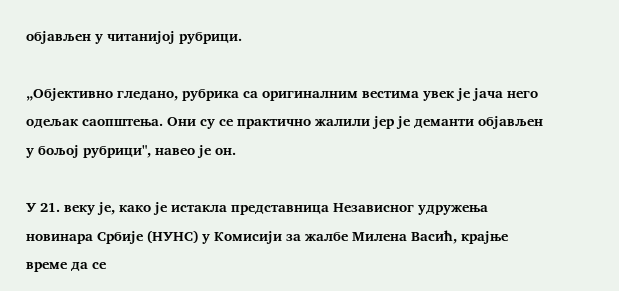објављен у читанијој рубрици.

„Објективно гледано, рубрика са оригиналним вестима увек је јача него одељак саопштења. Они су се практично жалили јер је деманти објављен у бољој рубрици", навео је он.

У 21. веку је, како је истакла представница Независног удружења новинара Србије (НУНС) у Комисији за жалбе Милена Васић, крајње време да се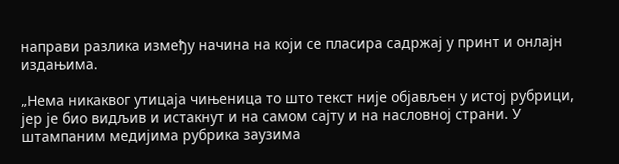направи разлика између начина на који се пласира садржај у принт и онлајн издањима.

„Нема никаквог утицаја чињеница то што текст није објављен у истој рубрици, јер је био видљив и истакнут и на самом сајту и на насловној страни. У штампаним медијима рубрика заузима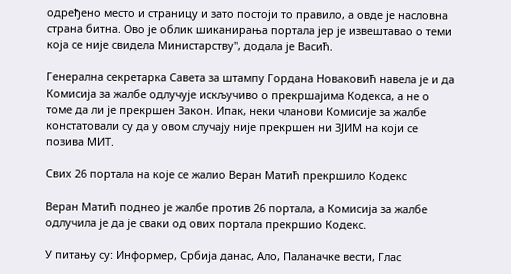одређено место и страницу и зато постоји то правило, а овде је насловна страна битна. Ово је облик шиканирања портала јер је извештавао о теми која се није свидела Министарству", додала је Васић.

Генерална секретарка Савета за штампу Гордана Новаковић навела је и да Комисија за жалбе одлучује искључиво о прекршајима Кодекса, а не о томе да ли је прекршен Закон. Ипак, неки чланови Комисије за жалбе констатовали су да у овом случају није прекршен ни ЗЈИМ на који се позива МИТ.

Свих 26 портала на које се жалио Веран Матић прекршило Кодекс

Веран Матић поднео је жалбе против 26 портала, а Комисија за жалбе одлучила је да је сваки од ових портала прекршио Кодекс.

У питању су: Информер, Србија данас, Ало, Паланачке вести, Глас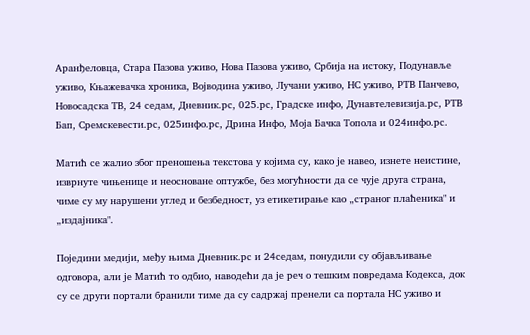Аранђеловца, Стара Пазова уживо, Нова Пазова уживо, Србија на истоку, Подунавље уживо, Књажевачка хроника, Војводина уживо, Лучани уживо, НС уживо, РТВ Панчево, Новосадска ТВ, 24 седам, Дневник.рс, 025.рс, Градске инфо, Дунавтелевизија.рс, РТВ Бап, Сремскевести.рс, 025инфо.рс, Дрина Инфо, Моја Бачка Топола и 024инфо.рс.

Матић се жалио због преношења текстова у којима су, како је навео, изнете неистине, изврнуте чињенице и неосноване оптужбе, без могућности да се чује друга страна, чиме су му нарушени углед и безбедност, уз етикетирање као „страног плаћеника" и „издајника".

Поједини медији, међу њима Дневник.рс и 24седам, понудили су објављивање одговора, али је Матић то одбио, наводећи да је реч о тешким повредама Кодекса, док су се други портали бранили тиме да су садржај пренели са портала НС уживо и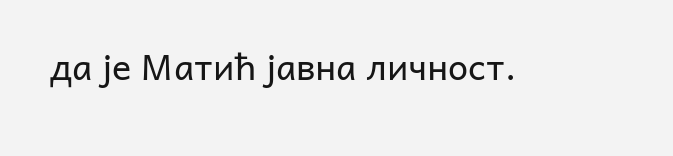да је Матић јавна личност.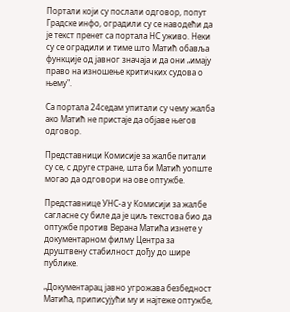Портали који су послали одговор, попут Градске инфо, оградили су се наводећи да је текст пренет са портала НС уживо. Неки су се оградили и тиме што Матић обавља функције од јавног значаја и да они „имају право на изношење критичких судова о њему".

Са портала 24седам упитали су чему жалба ако Матић не пристаје да објаве његов одговор.

Представници Комисије за жалбе питали су се, с друге стране, шта би Матић уопште могао да одговори на ове оптужбе.

Представнице УНС-а у Комисији за жалбе сагласне су биле да је циљ текстова био да оптужбе против Верана Матића изнете у документарном филму Центра за друштвену стабилност дођу до шире публике.

„Документарац јавно угрожава безбедност Матића, приписујући му и најтеже оптужбе,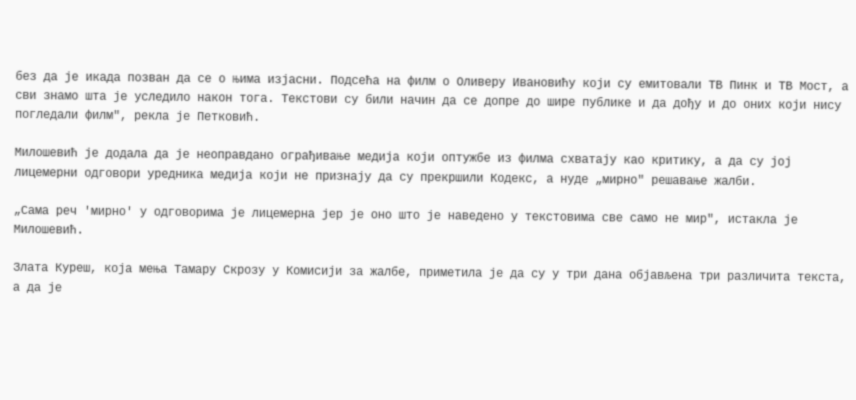без да је икада позван да се о њима изјасни. Подсећа на филм о Оливеру Ивановићу који су емитовали ТВ Пинк и ТВ Мост, а сви знамо шта је уследило након тога. Текстови су били начин да се допре до шире публике и да дођу и до оних који нису погледали филм", рекла је Петковић.

Милошевић је додала да је неоправдано ограђивање медија који оптужбе из филма схватају као критику, а да су јој лицемерни одговори уредника медија који не признају да су прекршили Кодекс, а нуде „мирно" решавање жалби.

„Сама реч 'мирно' у одговорима је лицемерна јер је оно што је наведено у текстовима све само не мир", истакла је Милошевић.

Злата Куреш, која мења Тамару Скрозу у Комисији за жалбе, приметила је да су у три дана објављена три различита текста, а да је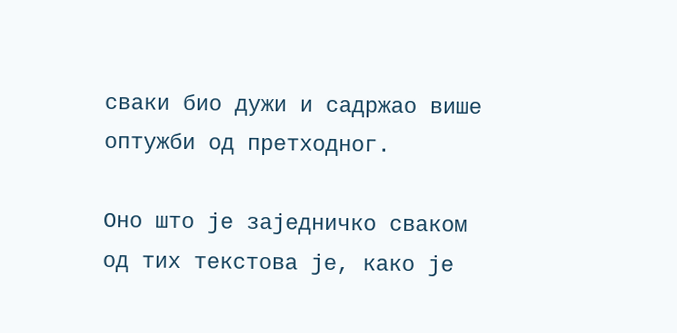сваки био дужи и садржао више оптужби од претходног.

Оно што је заједничко сваком од тих текстова је, како је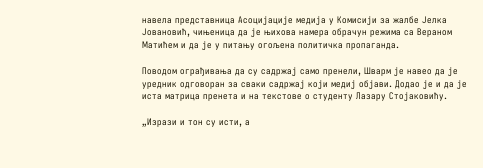навела представница Асоцијације медија у Комисији за жалбе Јелка Јовановић, чињеница да је њихова намера обрачун режима са Вераном Матићем и да је у питању огољена политичка пропаганда.

Поводом ограђивања да су садржај само пренели, Шварм је навео да је уредник одговоран за сваки садржај који медиј објави. Додао је и да је иста матрица пренета и на текстове о студенту Лазару Стојаковићу.

„Изрази и тон су исти, а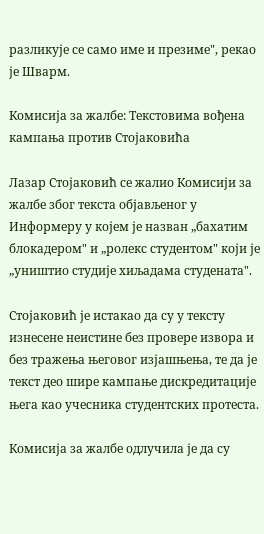разликује се само име и презиме", рекао је Шварм.

Комисија за жалбе: Текстовима вођена кампања против Стојаковића

Лазар Стојаковић се жалио Комисији за жалбе због текста објављеног у Информеру у којем је назван „бахатим блокадером" и „ролекс студентом" који је „уништио студије хиљадама студената".

Стојаковић је истакао да су у тексту изнесене неистине без провере извора и без тражења његовог изјашњења, те да је текст део шире кампање дискредитације њега као учесника студентских протеста.

Комисија за жалбе одлучила је да су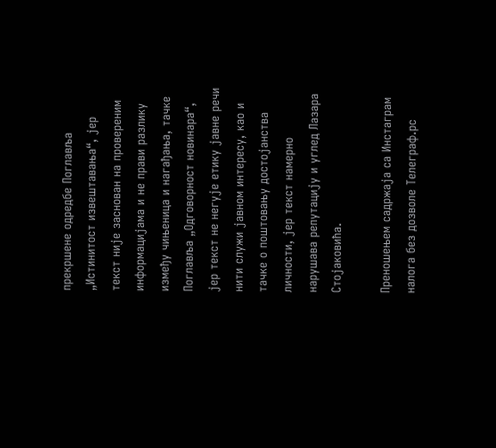прекршене одредбе Поглавља „Истинитост извештавања“, јер текст није заснован на провереним информацијама и не прави разлику између чињеница и нагађања, тачке Поглавља „Одговорност новинара“, јер текст не негује етику јавне речи нити служи јавном интересу, као и тачке о поштовању достојанства личности, јер текст намерно нарушава репутацију и углед Лазара Стојаковића.

Преношењем садржаја са Инстаграм налога без дозволе Телеграф.рс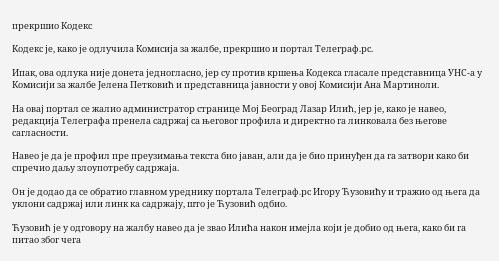прекршио Кодекс

Кодекс је, како је одлучила Комисија за жалбе, прекршио и портал Телеграф.рс.

Ипак, ова одлука није донета једногласно, јер су против кршења Кодекса гласале представница УНС-а у Комисији за жалбе Јелена Петковић и представница јавности у овој Комисији Ана Мартиноли.

На овај портал се жалио администратор странице Мој Београд Лазар Илић, јер је, како је навео, редакција Телеграфа пренела садржај са његовог профила и директно га линковала без његове сагласности.

Навео је да је профил пре преузимања текста био јаван, али да је био принуђен да га затвори како би спречио даљу злоупотребу садржаја.

Он је додао да се обратио главном уреднику портала Телеграф.рс Игору Ћузовићу и тражио од њега да уклони садржај или линк ка садржају, што је Ћузовић одбио.

Ћузовић је у одговору на жалбу навео да је звао Илића након имејла који је добио од њега, како би га питао због чега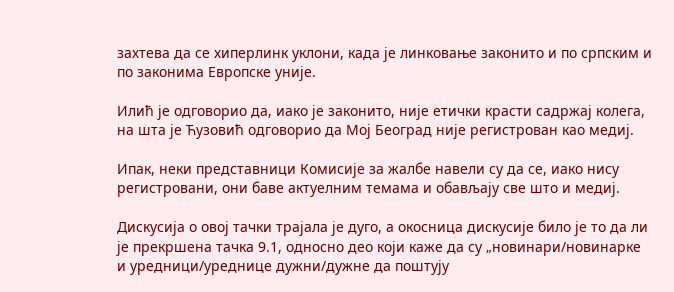захтева да се хиперлинк уклони, када је линковање законито и по српским и по законима Европске уније.

Илић је одговорио да, иако је законито, није етички красти садржај колега, на шта је Ћузовић одговорио да Мој Београд није регистрован као медиј.

Ипак, неки представници Комисије за жалбе навели су да се, иако нису регистровани, они баве актуелним темама и обављају све што и медиј.

Дискусија о овој тачки трајала је дуго, а окосница дискусије било је то да ли је прекршена тачка 9.1, односно део који каже да су „новинари/новинарке и уредници/уреднице дужни/дужне да поштују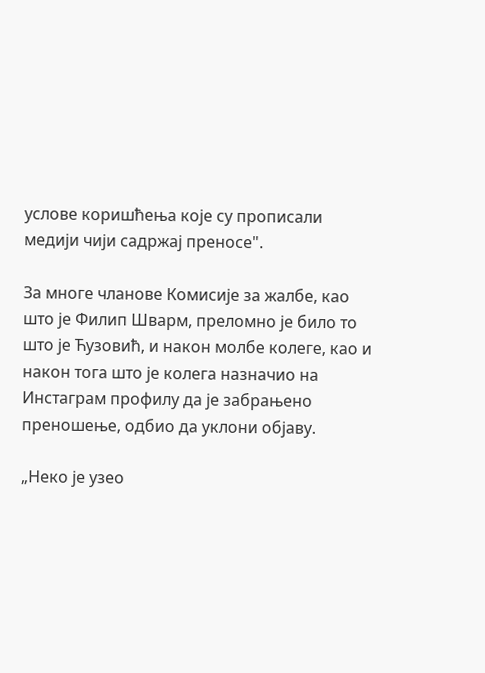услове коришћења које су прописали медији чији садржај преносе".

За многе чланове Комисије за жалбе, као што је Филип Шварм, преломно је било то што је Ћузовић, и након молбе колеге, као и након тога што је колега назначио на Инстаграм профилу да је забрањено преношење, одбио да уклони објаву.

„Неко је узео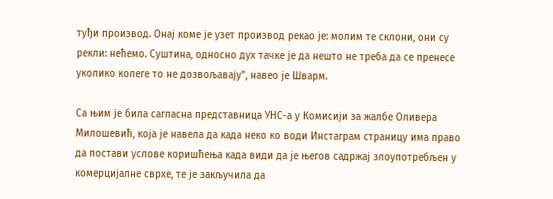туђи производ. Онај коме је узет производ рекао је: молим те склони, они су рекли: нећемо. Суштина, односно дух тачке је да нешто не треба да се пренесе уколико колеге то не дозвољавају", навео је Шварм.

Са њим је била сагласна представница УНС-а у Комисији за жалбе Оливера Милошевић, која је навела да када неко ко води Инстаграм страницу има право да постави услове коришћења када види да је његов садржај злоупотребљен у комерцијалне сврхе, те је закључила да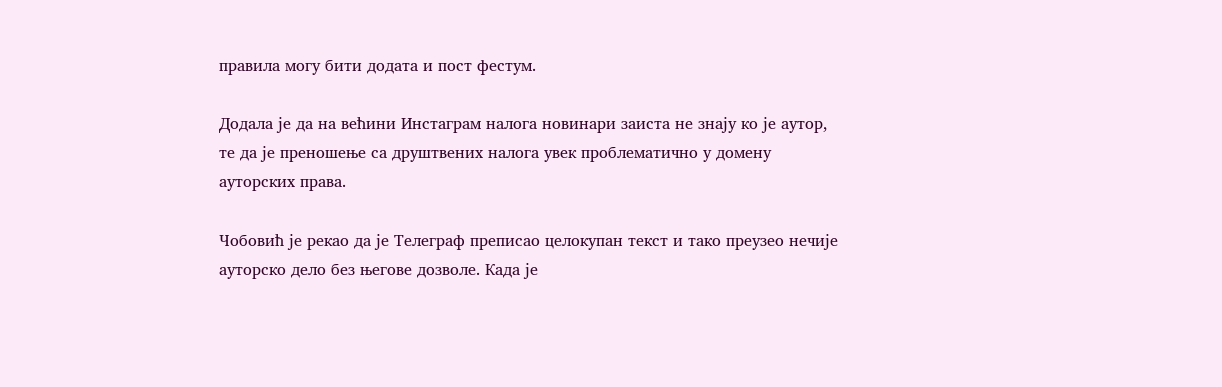правила могу бити додата и пост фестум.

Додала је да на већини Инстаграм налога новинари заиста не знају ко је аутор, те да је преношење са друштвених налога увек проблематично у домену ауторских права.

Чобовић је рекао да је Телеграф преписао целокупан текст и тако преузео нечије ауторско дело без његове дозволе. Када је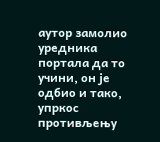аутор замолио уредника портала да то учини, он је одбио и тако, упркос противљењу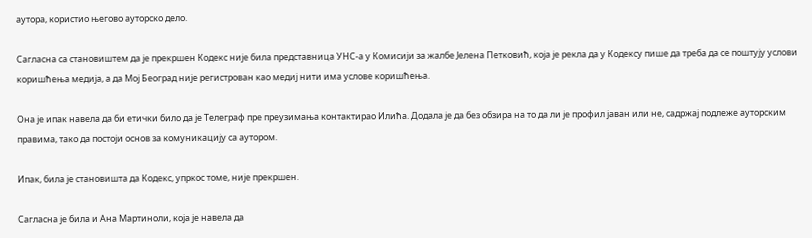аутора, користио његово ауторско дело.

Сагласна са становиштем да је прекршен Кодекс није била представница УНС-а у Комисији за жалбе Јелена Петковић, која је рекла да у Кодексу пише да треба да се поштују услови коришћења медија, а да Мој Београд није регистрован као медиј нити има услове коришћења.

Она је ипак навела да би етички било да је Телеграф пре преузимања контактирао Илића. Додала је да без обзира на то да ли је профил јаван или не, садржај подлеже ауторским правима, тако да постоји основ за комуникацију са аутором.

Ипак, била је становишта да Кодекс, упркос томе, није прекршен.

Сагласна је била и Ана Мартиноли, која је навела да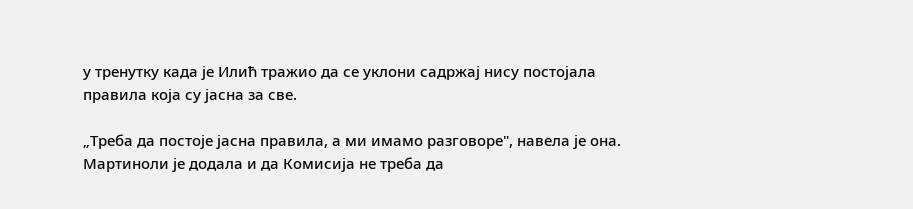у тренутку када је Илић тражио да се уклони садржај нису постојала правила која су јасна за све.

„Треба да постоје јасна правила, а ми имамо разговоре", навела је она. Мартиноли је додала и да Комисија не треба да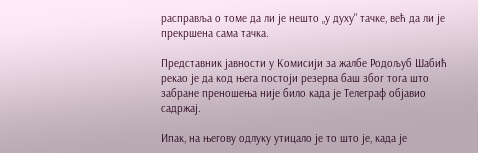расправља о томе да ли је нешто „у духу" тачке, већ да ли је прекршена сама тачка.

Представник јавности у Комисији за жалбе Родољуб Шабић рекао је да код њега постоји резерва баш због тога што забране преношења није било када је Телеграф објавио садржај.

Ипак, на његову одлуку утицало је то што је, када је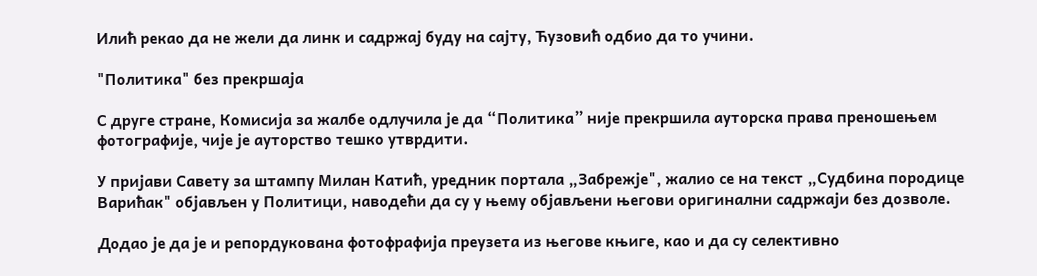Илић рекао да не жели да линк и садржај буду на сајту, Ћузовић одбио да то учини.

"Политика" без прекршаја

С друге стране, Комисија за жалбе одлучила је да “Политика” није прекршила ауторска права преношењем фотографије, чије је ауторство тешко утврдити.

У пријави Савету за штампу Милан Катић, уредник портала „Забрежје", жалио се на текст „Судбина породице Варићак" објављен у Политици, наводећи да су у њему објављени његови оригинални садржаји без дозволе.

Додао је да је и репордукована фотофрафија преузета из његове књиге, као и да су селективно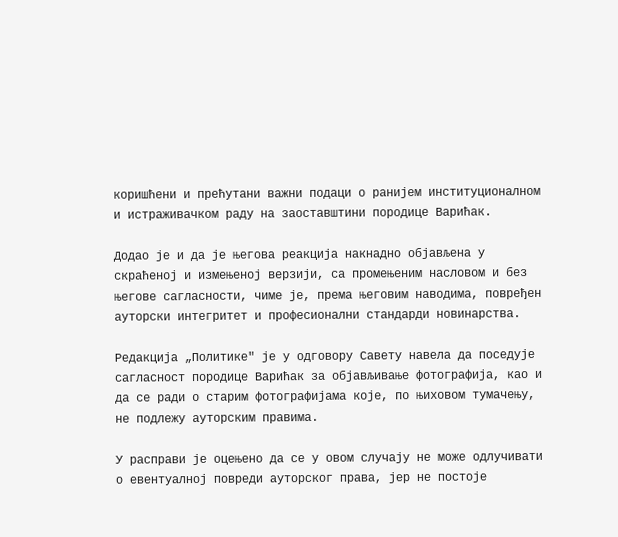коришћени и прећутани важни подаци о ранијем институционалном и истраживачком раду на заоставштини породице Варићак.

Додао је и да је његова реакција накнадно објављена у скраћеној и измењеној верзији, са промењеним насловом и без његове сагласности, чиме је, према његовим наводима, повређен ауторски интегритет и професионални стандарди новинарства.

Редакција „Политике" је у одговору Савету навела да поседује сагласност породице Варићак за објављивање фотографија, као и да се ради о старим фотографијама које, по њиховом тумачењу, не подлежу ауторским правима.

У расправи је оцењено да се у овом случају не може одлучивати о евентуалној повреди ауторског права, јер не постоје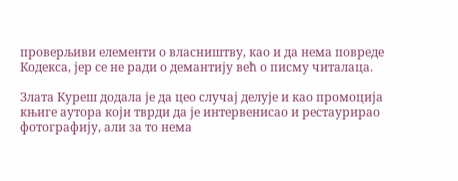проверљиви елементи о власништву, као и да нема повреде Кодекса, јер се не ради о демантију већ о писму читалаца.

Злата Куреш додала је да цео случај делује и као промоција књиге аутора који тврди да је интервенисао и рестаурирао фотографију, али за то нема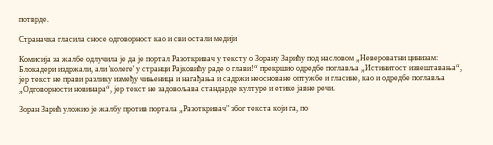потврде.

Страначка гласила сносе одговорност као и сви остали медији

Комисија за жалбе одлучила је да је портал Разоткривач у тексту о Зорану Зарићу под насловом „Невероватни цинизам: Блокадери издржали, али 'колеге' у странци Рајковићу раде о глави!“ прекршио одредбе поглавља „Истинитост извештавања“, јер текст не прави разлику између чињеница и нагађања и садржи неосноване оптужбе и гласине, као и одредбе поглавља „Одговорности новинара“, јер текст не задовољава стандарде културе и етике јавне речи.

Зоран Зарић уложио је жалбу против портала „Разоткривач" због текста који га, по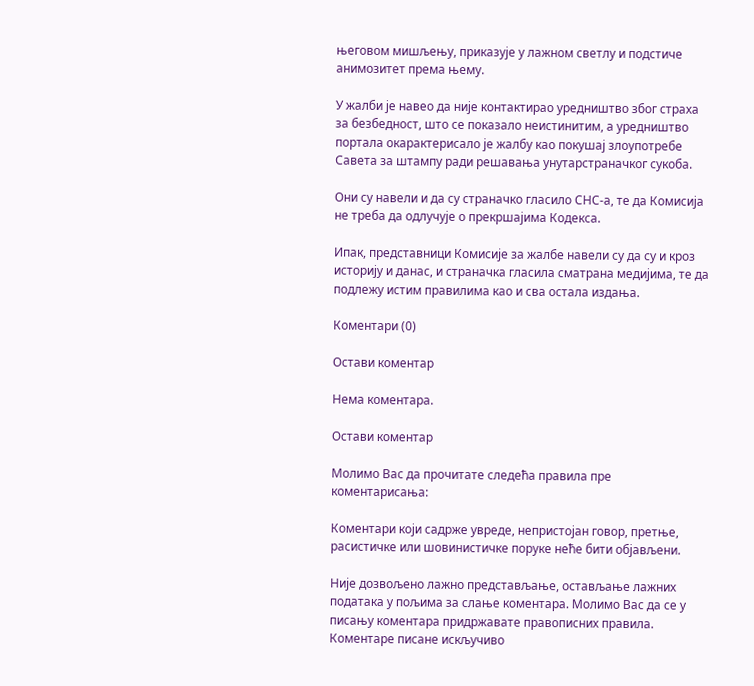његовом мишљењу, приказује у лажном светлу и подстиче анимозитет према њему.

У жалби је навео да није контактирао уредништво због страха за безбедност, што се показало неистинитим, а уредништво портала окарактерисало је жалбу као покушај злоупотребе Савета за штампу ради решавања унутарстраначког сукоба.

Они су навели и да су страначко гласило СНС-а, те да Комисија не треба да одлучује о прекршајима Кодекса.

Ипак, представници Комисије за жалбе навели су да су и кроз историју и данас, и страначка гласила сматрана медијима, те да подлежу истим правилима као и сва остала издања.

Коментари (0)

Остави коментар

Нема коментара.

Остави коментар

Молимо Вас да прочитате следећа правила пре коментарисања:

Коментари који садрже увреде, непристојан говор, претње, расистичке или шовинистичке поруке неће бити објављени.

Није дозвољено лажно представљање, остављање лажних података у пољима за слање коментара. Молимо Вас да се у писању коментара придржавате правописних правила. Коментаре писане искључиво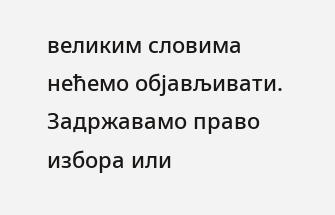великим словима нећемо објављивати. Задржавамо право избора или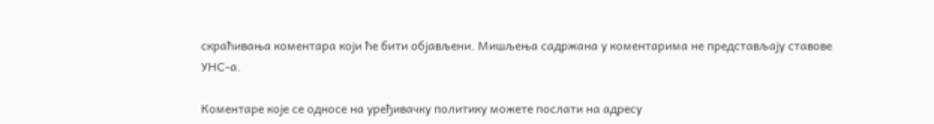скраћивања коментара који ће бити објављени. Мишљења садржана у коментарима не представљају ставове УНС-а.

Коментаре које се односе на уређивачку политику можете послати на адресу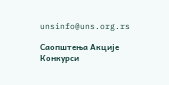unsinfo@uns.org.rs

Саопштења Акције Конкурси